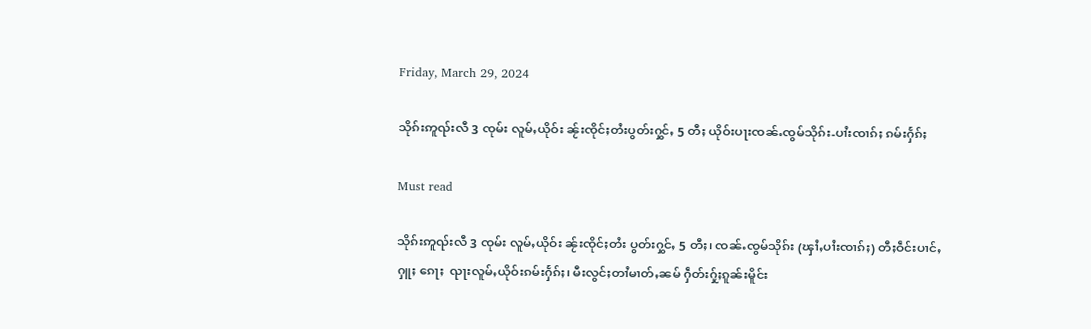Friday, March 29, 2024

သိုၵ်းဢူၺ်းလီ 3 ၸုမ်း လူမ်ႇယိုဝ်း ၼႂ်းၸိုင်ႈတႆးပွတ်းႁွင်ႇ 5 တီႈ ယိုဝ်းပႃးၸၼ်ႉၸွမ်သိုၵ်း-ပၢႆးၸၢၵ်ႈ ၵမ်းႁႅၵ်ႈ

Must read

သိုၵ်းဢူၺ်းလီ 3 ၸုမ်း လူမ်ႇယိုဝ်း ၼႂ်းၸိုင်ႈတႆး ပွတ်းႁွင်ႇ 5 တီႈ၊ ၸၼ်ႉၸွမ်သိုၵ်း (ၾၢႆႇပၢႆးၸၢၵ်ႈ) တီႈဝဵင်းပၢင်ႇႁူႈ ၵေႃႈ  ၺႃးလူမ်ႇယိုဝ်းၵမ်းႁႅၵ်ႈ၊ မီးလွင်ႈတၢႆမၢတ်ႇၼမ် ႁဵတ်းႁႂ်ႈၵူၼ်းမိူင်း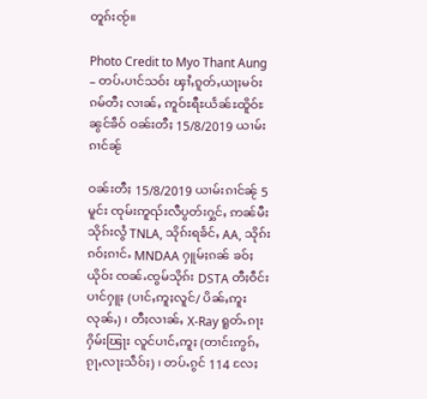တူၵ်းၸႂ်။

Photo Credit to Myo Thant Aung – တပ်ႉပၢင်သဝ်း ၾၢႆႇၵူတ်ႇယႃႈမဝ်းၵမ်တီႈ လၢၼ်ႇ ဢူဝ်ႊရီႊယႅၼ်ႊထိူဝ်ႊ ၼွင်ၶဵဝ် ဝၼ်းတီႈ 15/8/2019 ယၢမ်းၵၢင်ၼႂ်

ဝၼ်းတီႈ 15/8/2019 ယၢမ်းၵၢင်ၼႂ် 5 မူင်း ၸုမ်းဢူၺ်းလီပွတ်းႁွင်ႇ ဢၼ်မီး သိုၵ်းလွႆ TNLA, သိုၵ်းရၶႅင်ႇ AA, သိုၵ်းၵဝ်ႈၵၢင်ႉ MNDAA ႁူမ်ႈၵၼ် ၶဝ်ႈယိုဝ်း ၸၼ်ႉၸွမ်သိုၵ်း DSTA တီႈဝဵင်းပၢင်ႁူႈ (ပၢင်ႇဢူႈလူင်/ ပိၼ်ႇဢူးလုၼ်ႇ) ၊ တီႈလၢၼ်ႇ X-Ray ရူတ်ႉၵႃး ႁိမ်းၽြႃး လူင်ပၢင်ႇဢူႈ (တၢင်းဢွၵ်ႇၵႂႃႇလႃႈသဵဝ်ႈ) ၊ တပ်ႉၵွင် 114 လႄႈ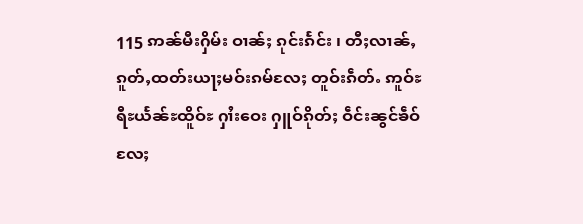115 ဢၼ်မီးႁိမ်း ဝၢၼ်ႈ ၵုင်းၵႅင်း ၊ တီႈလၢၼ်ႇၵူတ်ႇထတ်းယႃႈမဝ်းၵမ်လႄႈ တူဝ်းၵဵတ်ႉ ဢူဝ်ႊရီႊယႅၼ်ႊထိူဝ်ႊ ႁၢႆးဝေး ႁူဝ်ၵိုတ်ႈ ဝဵင်းၼွင်ၶဵဝ် လႄႈ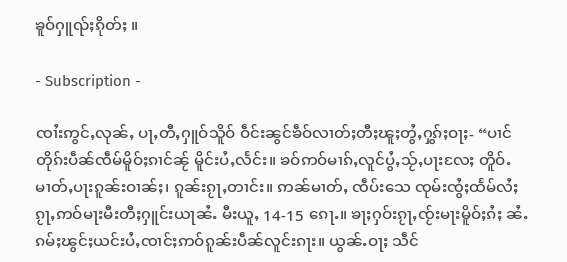ၶူဝ်ႁူၺ်ႈၵိုတ်ႈ ။

- Subscription -

ၸၢႆးဢွင်ႇလုၼ်ႇ ပႃႇတီႇႁူဝ်သိူဝ် ဝဵင်းၼွင်ၶဵဝ်လၢတ်ႈတီႈၽူႈတွႆႇႁွၵ်ႈဝႃႈ- “ပၢင်တိုၵ်းပဵၼ်ၸဵမ်မိူဝ်ႈၵၢင်ၼႂ် မိူင်းပႆႇလႅင်း။ ၶဝ်ဢဝ်မၢၵ်ႇလူင်ပွႆႇသႂ်ႇပႃးလႄႈ တိူဝ်ႉမၢတ်ႇပႃးၵူၼ်းဝၢၼ်ႈ၊ ၵူၼ်းၵႂႃႇတၢင်း။ ဢၼ်မၢတ်ႇ ၸဵပ်းသေ ၸုမ်းၸွႆႈထႅမ်လႆႈၵႂႃႇဢဝ်မႃးမီးတီႈႁူင်းယႃၼႆႉ မီးယူႇ 14-15 ၵေႃႉ။ ၶႃႈႁဝ်းၵႂႃႇၸႂ်းမႃးမိူဝ်ႈၵႆႈ ၼႆႉ ၵမ်ႈၽွင်ႈယင်းပႆႇၸၢင်ႈဢဝ်ၵူၼ်းပဵၼ်လူင်းၵႃး။ ယွၼ်ႉဝႃႈ သဵင်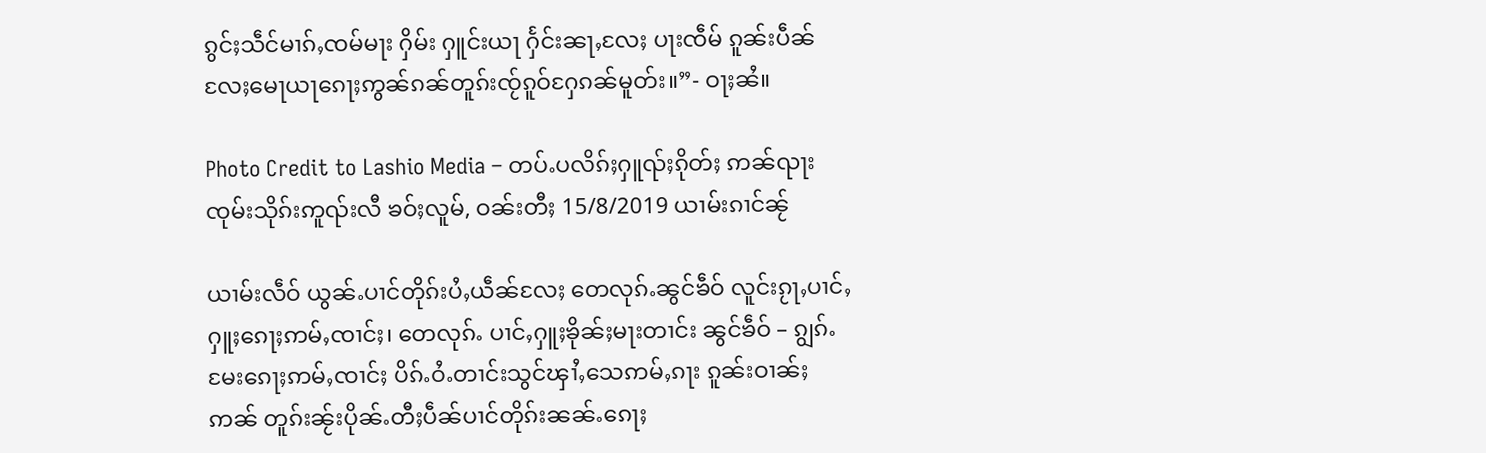ၵွင်ႈသဵင်မၢၵ်ႇၸမ်မႃး ႁိမ်း ႁူင်းယႃ ႁႅင်းၼႃႇလႄႈ ပႃးၸဵမ် ၵူၼ်းပဵၼ်လႄႈမေႃယႃၵေႃႈဢွၼ်ၵၼ်တူၵ်းၸႂ်ၵူဝ်ႁႄၵၼ်မူတ်း။”- ဝႃႈၼႆ။

Photo Credit to Lashio Media – တပ်ႉပလိၵ်ႈႁူၺ်ႈၵိုတ်ႈ ဢၼ်ၺႃးၸုမ်းသိုၵ်းဢူၺ်းလီ ၶဝ်ႈလူမ်, ဝၼ်းတီႈ 15/8/2019 ယၢမ်းၵၢင်ၼႂ်

ယၢမ်းလဵဝ် ယွၼ်ႉပၢင်တိုၵ်းပႆႇယဵၼ်လႄႈ တေလုၵ်ႉၼွင်ၶဵဝ် လူင်းၵႂႃႇပၢင်ႇႁူႈၵေႃႈဢမ်ႇၸၢင်ႈ၊ တေလုၵ်ႉ ပၢင်ႇႁူႈၶိုၼ်ႈမႃးတၢင်း ၼွင်ၶဵဝ် – ၵျွၵ်ႉမႄးၵေႃႈဢမ်ႇၸၢင်ႈ ပိၵ်ႉဝႆႉတၢင်းသွင်ၾၢႆႇသေဢမ်ႇၵႃး ၵူၼ်းဝၢၼ်ႈဢၼ် တူၵ်းၼႂ်းပိုၼ်ႉတီႈပဵၼ်ပၢင်တိုၵ်းၼၼ်ႉၵေႃႈ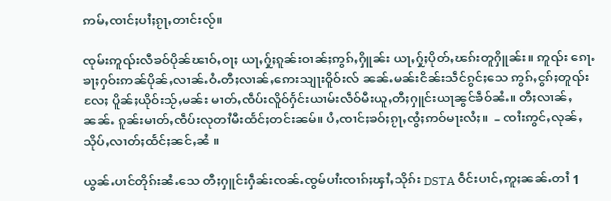ဢမ်ႇၸၢင်ႈပၢႆႈၵႂႃႇတၢင်းလႂ်။

ၸုမ်းဢူၺ်းလီၶဝ်ပိုၼ်ၽၢဝ်ႇဝႃႈ ယႃႇႁႂ်ႈၵူၼ်းဝၢၼ်ႈဢွၵ်ႇႁိူၼ်း ယႃႇႁႂ်ႈပိုတ်ႇၽၵ်းတူႁိူၼ်း။ ဢူၺ်း ၵေႃႉ ၶႃႈႁဝ်းဢၼ်ပိုၼ်ႇလၢၼ်ႉဝႆႉတီႈလၢၼ်ႇဢေးသျႃးဝိူဝ်းလ် ၼၼ်ႉမၼ်းငိၼ်းသဵင်ၵွင်ႈသေ ဢွၵ်ႇငွၵ်ႈတူၺ်း လႄႈ ပိူၼ်ႈယိုဝ်းသႂ်ႇမၼ်း မၢတ်ႇၸဵပ်းလိူဝ်ႁႅင်းယၢမ်းလဵဝ်မီးယူႇတီႈႁူင်းယႃၼွင်ၶဵဝ်ၼႆႉ။ တီႈလၢၼ်ႇ ၼၼ်ႉ ၵူၼ်းမၢတ်ႇၸဵပ်းလုတၢႆမီးထႅင်ႈတင်းၼမ်။ ပႆႇၸၢင်ႈၶဝ်ႈၵႂႃႇၸွႆႈဢဝ်မႃးလႆႈ။  – ၸၢႆးဢွင်ႇလုၼ်ႇ သိုပ်ႇလၢတ်ႈထႅင်ႈၼင်ႇၼႆ ။

ယွၼ်ႉပၢင်တိုၵ်းၼႆႉသေ တီႈႁူင်းႁဵၼ်းၸၼ်ႉၸွမ်ပၢႆးၸၢၵ်ႈၾၢႆႇသိုၵ်း DSTA ဝဵင်းပၢင်ႇဢူႈၼၼ်ႉတၢႆ 1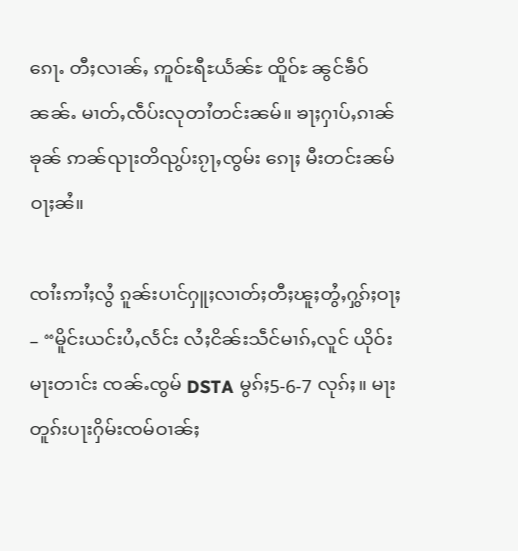ၵေႃႉ တီႈလၢၼ်ႇ ဢူဝ်ႊရီႊယႅၼ်ႊ ထိူဝ်ႊ ၼွင်ၶဵဝ်ၼၼ်ႉ မၢတ်ႇၸဵပ်းလုတၢႆတင်းၼမ်။ ၶႃႈႁၢပ်ႇၵၢၼ်ၶုၼ် ဢၼ်ၺႃးတိၺွပ်းၵႂႃႇၸွမ်း ၵေႃႈ မီးတင်းၼမ်ဝႃႈၼႆ။

ၸၢႆးဢၢႆႈလွႆ ၵူၼ်းပၢင်ႁူႈလၢတ်ႈတီႈၽူႈတွႆႇႁွၵ်ႈဝႃႈ – “မိူင်းယင်းပႆႇလႅင်း လႆႈငိၼ်းသဵင်မၢၵ်ႇလူင် ယိုဝ်းမႃးတၢင်း ၸၼ်ႉၸွမ် DSTA မွၵ်ႈ5-6-7 လုၵ်ႈ။ မႃးတူၵ်းပႃးႁိမ်းၸမ်ဝၢၼ်ႈ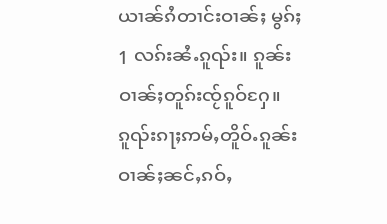ယၢၼ်ၵႆတၢင်းဝၢၼ်ႈ မွၵ်ႈ 1 လၵ်းၼႆႉၵူၺ်း။ ၵူၼ်းဝၢၼ်ႈတူၵ်းၸႂ်ၵူဝ်ႁႄ။ ၵူၺ်းၵႃႈဢမ်ႇတိူဝ်ႉၵူၼ်းဝၢၼ်ႈၼင်ႇၵဝ်ႇ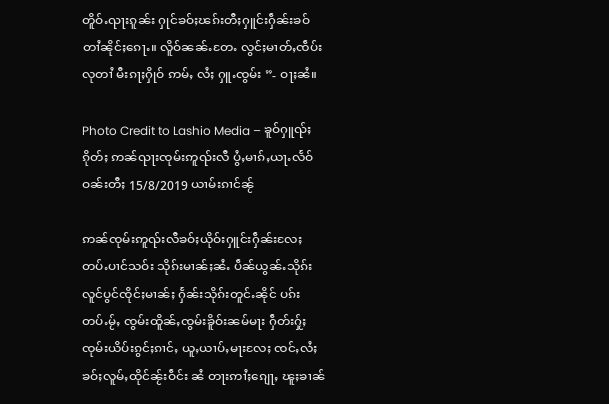တိူဝ်ႉၺႃးၵူၼ်း ႁုင်ၶဝ်ႈၽၵ်းတီႈႁူင်းႁဵၼ်းၶဝ် တၢႆၼိုင်ႈၵေႃႉ။ လိူဝ်ၼၼ်ႉတႄႉ လွင်ႈမၢတ်ႇၸဵပ်းလုတၢႆ မီးၵႃႈႁိုဝ် ဢမ်ႇ လႆႈ ႁူႉၸွမ်း ”- ဝႃႈၼႆ။

Photo Credit to Lashio Media – ၶူဝ်ႁူၺ်ႈၵိုတ်ႈ ဢၼ်ၺႃးၸုမ်းဢူၺ်းလီ ပွႆႇမၢၵ်ႇယႃႉလႅဝ် ဝၼ်းတီႈ 15/8/2019 ယၢမ်းၵၢင်ၼႂ်

ဢၼ်ၸုမ်းဢူၺ်းလီၶဝ်ႈယိုဝ်းႁူင်းႁဵၼ်းလႄႈတပ်ႉပၢင်သဝ်း သိုၵ်းမၢၼ်ႈၼႆႉ ပဵၼ်ယွၼ်ႉသိုၵ်းလူင်ပွင်ၸိုင်ႈမၢၼ်ႈ ႁႅၼ်းသိုၵ်းတူင်ႉၼိုင် ပၵ်းတပ်ႉမႂ်ႇ ၸွမ်းထိူၼ်ႇၸွမ်းၶိူဝ်းၼမ်မႃး ႁဵတ်းႁႂ်ႈၸုမ်းယိပ်းၵွင်ႈၵၢင်ႇ ယူႇယၢပ်ႇမႃးလႄႈ ၸင်ႇလႆႈၶဝ်ႈလူမ်ႇထိုင်ၼႂ်းဝဵင်း ၼႆ တႃးဢၢႆႈၵျေႃႇ ၽူႈၶၢၼ်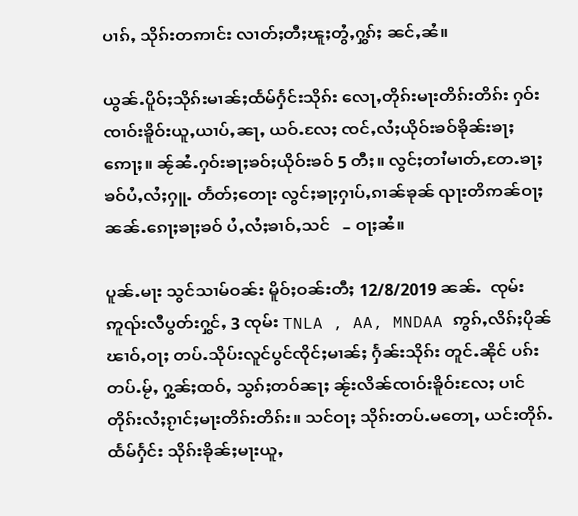ပၢၵ်ႇ သိုၵ်းတဢၢင်း လၢတ်ႈတီႈၽူႈတွႆႇႁွၵ်ႈ ၼင်ႇၼႆ။

ယွၼ်ႉပိူဝ်ႈသိုၵ်းမၢၼ်ႈထႅမ်ႁႅင်းသိုၵ်း လေႃႇတိုၵ်းမႃးတိၵ်းတိၵ်း ႁဝ်းၸၢဝ်းၶိူဝ်းယူႇယၢပ်ႇၼႃႇ ယဝ်ႉလႄႈ ၸင်ႇလႆႈယိုဝ်းၶဝ်ၶိုၼ်းၶႃႈဢေႃႈ။ ၼႂ်ၼႆႉႁဝ်းၶႃႈၶဝ်ႈယိုဝ်းၶဝ် 5 တီႈ။ လွင်ႈတၢႆမၢတ်ႇတႄႉၶႃႈ ၶဝ်ပႆႇလႆႈႁူႉ တႅတ်ႈတေႃး လွင်ႈၶႃႈႁၢပ်ႇၵၢၼ်ၶုၼ် ၺႃးတိဢၼ်ဝႃႈၼၼ်ႉၵေႃႈၶႃႈၶဝ် ပႆႇလႆႈၶၢဝ်ႇသင်   – ဝႃႈၼႆ။

ပူၼ်ႉမႃး သွင်သၢမ်ဝၼ်း မိူဝ်ႈဝၼ်းတီႈ 12/8/2019 ၼၼ်ႉ  ၸုမ်းဢူၺ်းလီပွတ်းႁွင်ႇ 3 ၸုမ်း TNLA , AA, MNDAA ဢွၵ်ႇလိၵ်ႈပိုၼ်ၽၢဝ်ႇဝႃႈ တပ်ႉသိုပ်းလူင်ပွင်ၸိုင်ႈမၢၼ်ႈ ႁႅၼ်းသိုၵ်း တူင်ႉၼိုင် ပၵ်းတပ်ႉမႂ်ႇ ႁွၼ်ႈထဝ်ႇ သွၵ်ႈတဝ်ၼႃႈ ၼႂ်းလိၼ်ၸၢဝ်းၶိူဝ်းလႄႈ ပၢင်တိုၵ်းလႆႈၵႂၢင်ႈမႃးတိၵ်းတိၵ်း။ သင်ဝႃႈ သိုၵ်းတပ်ႉမတေႃႇ ယင်းတိုၵ်ႉထႅမ်ႁႅင်း သိုၵ်းၶိုၼ်ႈမႃးယူႇ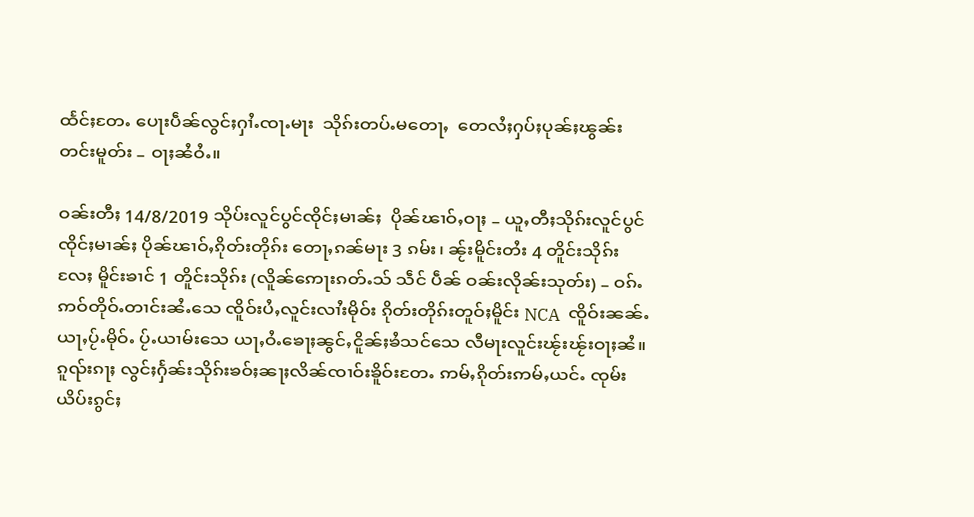ထႅင်ႈတႄႉ ပေႃးပဵၼ်လွင်ႈႁၢႆႉၸႃႉမႃး  သိုၵ်းတပ်ႉမတေႃႇ  တေလႆႈႁပ်ႈပုၼ်ႈၽွၼ်း တင်းမူတ်း – ဝႃႈၼႆဝႆႉ။

ဝၼ်းတီႈ 14/8/2019 သိုပ်းလူင်ပွင်ၸိုင်ႈမၢၼ်ႈ  ပိုၼ်ၽၢဝ်ႇဝႃႈ – ယူႇတီႈသိုၵ်းလူင်ပွင်ၸိုင်ႈမၢၼ်ႈ ပိုၼ်ၽၢဝ်ႇၵိုတ်းတိုၵ်း တေႃႇၵၼ်မႃး 3 ၵမ်း၊ ၼႂ်းမိူင်းတႆး 4 တိူင်းသိုၵ်း လႄႈ မိူင်းၶၢင် 1 တိူင်းသိုၵ်း (လိူၼ်ဢေႃးၵတ်ႉသ် သဵင် ပဵၼ် ဝၼ်းလိုၼ်းသုတ်း) – ဝၵ်ႉဢဝ်တိုဝ်ႉတၢင်းၼႆႉသေ ၸိူဝ်းပႆႇလူင်းလၢႆးမိုဝ်း ၵိုတ်းတိုၵ်းတူဝ်ႈမိူင်း NCA  ၸိူဝ်းၼၼ်ႉယႃႇပႂ်ႉမိုဝ်ႉ ပႂ်ႉယၢမ်းသေ ယႃႇဝႆႉၶေႃႈၼွင်ႇငိူၼ်ႈၶႆသင်သေ လီမႃးလူင်းၽႂ်းၽႂ်းဝႃႈၼႆ။ ၵူၺ်းၵႃႈ လွင်ႈႁႅၼ်းသိုၵ်းၶဝ်ႈၼႃႈလိၼ်ၸၢဝ်းၶိူဝ်းတႄႉ ဢမ်ႇၵိုတ်းဢမ်ႇယင်ႉ ၸုမ်းယိပ်းၵွင်ႈ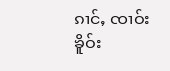ၵၢင်ႇ ၸၢဝ်းၶိူဝ်း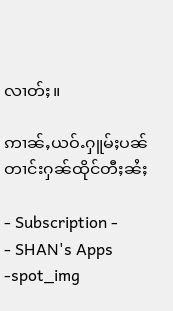လၢတ်ႈ။

ဢၢၼ်ႇယဝ်ႉႁူမ်ႈပၼ်တၢင်းႁၼ်ထိုင်တီႈၼႆႈ

- Subscription -
- SHAN's Apps -spot_img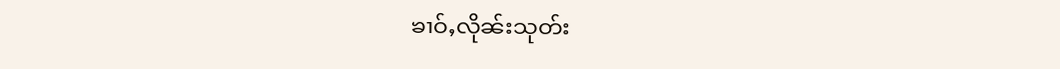ၶၢဝ်ႇလိုၼ်းသုတ်း